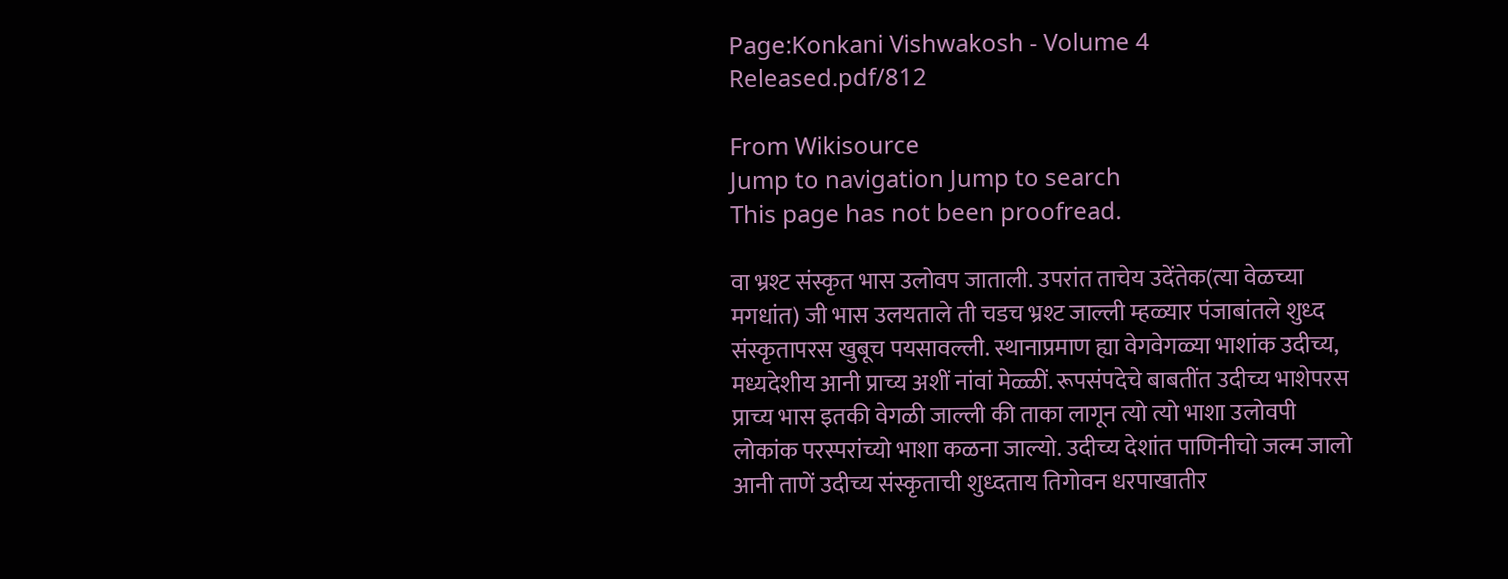Page:Konkani Vishwakosh - Volume 4 Released.pdf/812

From Wikisource
Jump to navigation Jump to search
This page has not been proofread.

वा भ्रश्ट संस्कृत भास उलोवप जाताली. उपरांत ताचेय उदेंतेक(त्या वेळच्या मगधांत) जी भास उलयताले ती चडच भ्रश्ट जाल्ली म्हळ्यार पंजाबांतले शुध्द संस्कृतापरस खुबूच पयसावल्ली. स्थानाप्रमाण ह्या वेगवेगळ्या भाशांक उदीच्य, मध्यदेशीय आनी प्राच्य अशीं नांवां मेळ्ळीं. रूपसंपदेचे बाबतींत उदीच्य भाशेपरस प्राच्य भास इतकी वेगळी जाल्ली की ताका लागून त्यो त्यो भाशा उलोवपी लोकांक परस्परांच्यो भाशा कळना जाल्यो. उदीच्य देशांत पाणिनीचो जल्म जालो आनी ताणें उदीच्य संस्कृताची शुध्दताय तिगोवन धरपाखातीर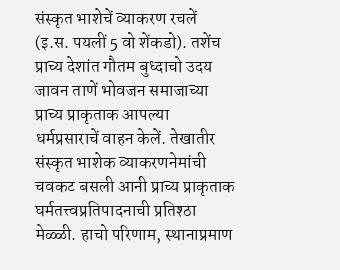संस्कृत भाशेचें व्याकरण रचलें (इ.स. पयलीं 5 वो शेंकडो). तशेंच प्राच्य देशांत गौतम बुध्दाचो उदय जावन ताणें भोवजन समाजाच्या प्राच्य प्राकृताक आपल्या धर्मप्रसाराचें वाहन केलें. तेखातीर संस्कृत भाशेक व्याकरणनेमांची चवकट बसली आनी प्राच्य प्राकृताक घर्मतत्त्वप्रतिपादनाची प्रतिश्ठा मेळ्ळी. हाचो परिणाम, स्थानाप्रमाण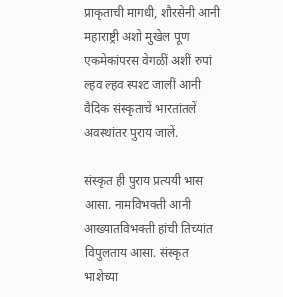प्राकृताची मागधी, शौरसेनी आनी महाराष्ट्री अशो मुखेल पूण एकमेकांपरस वेगळीं अशीं रुपां ल्हव ल्हव स्पश्ट जालीं आनी वैदिक संस्कृताचें भारतांतलें अवस्थांतर पुराय जालें.

संस्कृत ही पुराय प्रत्ययी भास आसा. नामविभक्ती आनी आख्यातविभक्ती हांची तिच्यांत विपुलताय आसा. संस्कृत भाशेच्या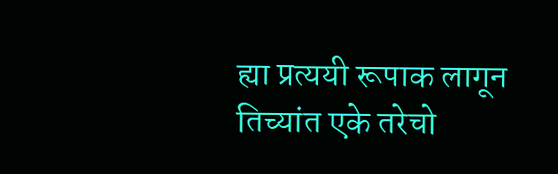ह्या प्रत्ययी रूपाक लागून तिच्यांत एके तरेचो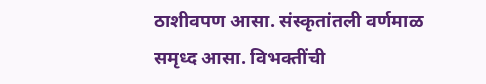ठाशीवपण आसा. संस्कृतांतली वर्णमाळ समृध्द आसा. विभक्तींची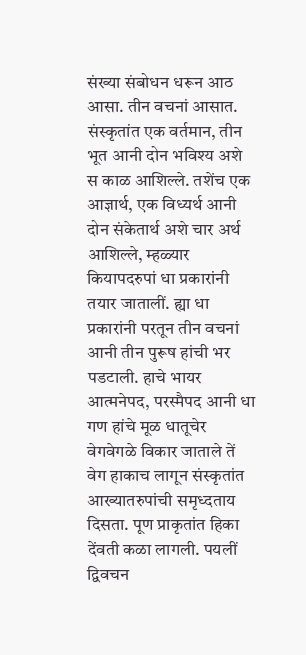संख्या संबोधन धरून आठ आसा. तीन वचनां आसात. संस्कृतांत एक वर्तमान, तीन भूत आनी दोन भविश्य अशे स काळ आशिल्ले. तशेंच एक आज्ञार्थ, एक विध्यर्थ आनी दोन संकेतार्थ अशे चार अर्थ आशिल्ले, म्हळ्यार कियापदरुपां धा प्रकारांनी तयार जातालीं. ह्या धा प्रकारांनी परतून तीन वचनां आनी तीन पुरूष हांची भर पडटाली. हाचे भायर आत्मनेपद, परस्मैपद आनी धा गण हांचे मूळ धातूचेर वेगवेगळे विकार जाताले तें वेग हाकाच लागून संस्कृतांत आख्यातरुपांची समृध्दताय दिसता. पूण प्राकृतांत हिका देंवती कळा लागली. पयलीं द्विवचन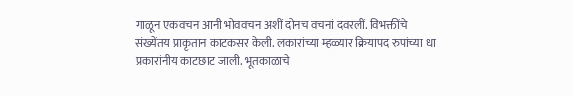गाळून एकवचन आनी भोववचन अशीं दोनच वचनां दवरलीं. विभक्तींचे संख्येंतय प्राकृतान काटकसर केली. लकारांच्या म्हळ्यार क्रियापद रुपांच्या धा प्रकारांनीय काटछाट जाली. भूतकाळाचे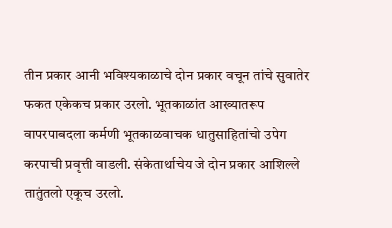तीन प्रकार आनी भविश्यकाळाचे दोन प्रकार वचून तांचे सुवातेर फकत एकेकच प्रकार उरलो. भूतकाळांत आख्यातरूप वापरपाबदला कर्मणी भूतकाळवाचक धातुसाहितांचो उपेग करपाची प्रवृत्ती वाडली. संकेतार्थाचेय जे दोन प्रकार आशिल्ले तातुंतलो एकूच उरलो.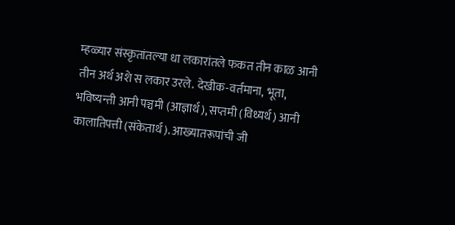म्हळ्यार संस्कृतांतल्या धा लकारांतले फकत तीन काळ आनी तीन अर्थ अशे स लकार उरले. देखीक-वर्तमाना, भूता, भविष्यन्ती आनी पञ्चमी (आज्ञार्थ), सप्तमी (विध्यर्थ) आनी कालातिपत्ती (संकेतार्थ). आख्यातरूपांची जी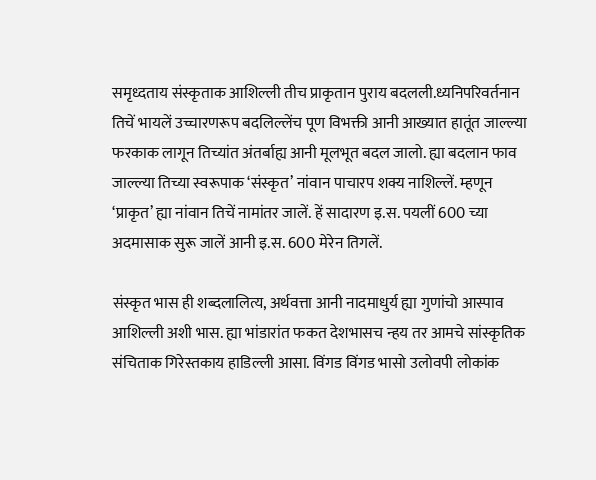समृध्दताय संस्कृताक आशिल्ली तीच प्राकृतान पुराय बदलली.ध्यनिपरिवर्तनान तिचें भायलें उच्चारणरूप बदलिल्लेंच पूण विभक्ती आनी आख्यात हातूंत जाल्ल्या फरकाक लागून तिच्यांत अंतर्बाह्य आनी मूलभूत बदल जालो. ह्या बदलान फाव जाल्ल्या तिच्या स्वरूपाक ‘संस्कृत’ नांवान पाचारप शक्य नाशिल्लें. म्हणून ‘प्राकृत’ ह्या नांवान तिचें नामांतर जालें. हें सादारण इ.स. पयलीं 600 च्या अदमासाक सुरू जालें आनी इ.स. 600 मेरेन तिगलें.

संस्कृत भास ही शब्दलालित्य, अर्थवत्ता आनी नादमाधुर्य ह्या गुणांचो आस्पाव आशिल्ली अशी भास. ह्या भांडारांत फकत देशभासच न्हय तर आमचे सांस्कृतिक संचिताक गिरेस्तकाय हाडिल्ली आसा. विंगड विंगड भासो उलोवपी लोकांक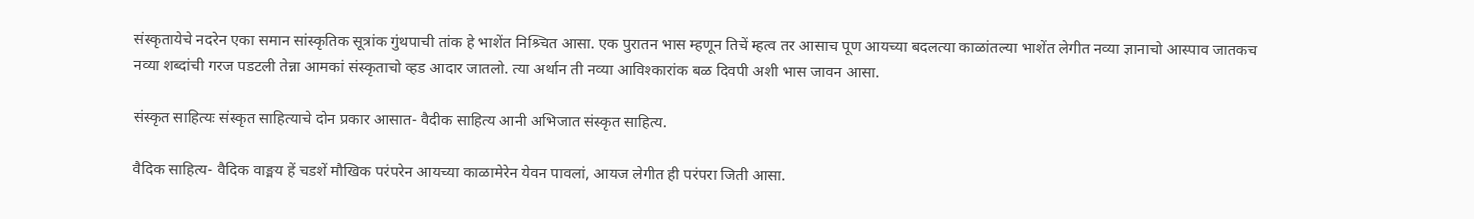संस्कृतायेचे नदरेन एका समान सांस्कृतिक सूत्रांक गुंथपाची तांक हे भाशेंत निश्र्चित आसा. एक पुरातन भास म्हणून तिचें म्हत्व तर आसाच पूण आयच्या बदलत्या काळांतल्या भाशेंत लेगीत नव्या ज्ञानाचो आस्पाव जातकच नव्या शब्दांची गरज पडटली तेन्ना आमकां संस्कृताचो व्हड आदार जातलो. त्या अर्थान ती नव्या आविश्कारांक बळ दिवपी अशी भास जावन आसा.

संस्कृत साहित्यः संस्कृत साहित्याचे दोन प्रकार आसात- वैदीक साहित्य आनी अभिजात संस्कृत साहित्य.

वैदिक साहित्य- वैदिक वाङ्मय हें चडशें मौखिक परंपरेन आयच्या काळामेरेन येवन पावलां, आयज लेगीत ही परंपरा जिती आसा.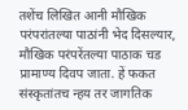तशेंच लिखित आनी मौखिक परंपरांतल्या पाठांनी भेद दिसल्यार, मौखिक परंपरेंतल्या पाठाक चड प्रामाण्य दिवप जाता. हें फकत संस्कृतांतच न्हय तर जागतिक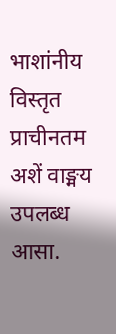भाशांनीय विस्तृत प्राचीनतम अशें वाङ्मय उपलब्ध आसा.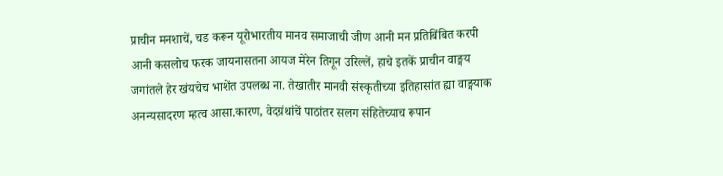प्राचीन मनशाचें, चड करून यूरोभारतीय मानव समाजाची जीण आनी मन प्रतिबिंबित करपी आनी कसलोच फरक जायनासतना आयज मेरेन तिगून उरिल्लें, हाचे इतकें प्राचीन वाङ्मय जगांतले हेर खंयचेच भाशेंत उपलब्ध ना. तेखातीर मानवी संस्कृतीच्या इतिहासांत ह्या वाङ्मयाक अनन्यसादरण म्हत्व आसा.कारण, वेदग्रंथांचें पाठांतर सलग संहितेच्याच रूपान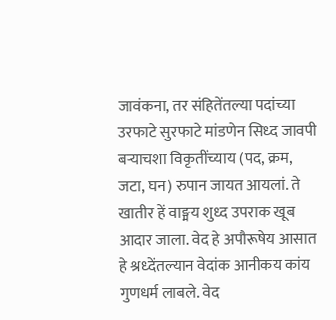जावंकना, तर संहितेंतल्या पदांच्या उरफाटे सुरफाटे मांडणेन सिध्द जावपी बऱ्याचशा विकृतींच्याय (पद, क्रम, जटा, घन) रुपान जायत आयलां. ते खातीर हें वाङ्मय शुध्द उपराक खूब आदार जाला. वेद हे अपौरूषेय आसात हे श्रध्देंतल्यान वेदांक आनीकय कांय गुणधर्म लाबले. वेद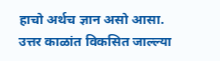हाचो अर्थच ज्ञान असो आसा. उत्तर काळांत विकसित जाल्ल्या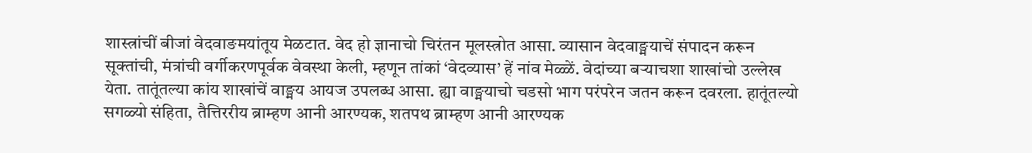शास्त्रांचीं बीजां वेदवाङमयांतूय मेळटात. वेद हो ज्ञानाचो चिरंतन मूलस्त्रोत आसा. व्यासान वेदवाङ्मयाचें संपादन करून सूक्तांची, मंत्रांची वर्गीकरणपूर्वक वेवस्था केली, म्हणून तांकां ‘वेदव्यास’ हें नांव मेळ्ळें. वेदांच्या बऱ्याचशा शाखांचो उल्लेख येता. तातूंतल्या कांय शाखांचें वाङ्मय आयज उपलब्ध आसा. ह्या वाङ्मयाचो चडसो भाग परंपरेन जतन करून दवरला. हातूंतल्यो सगळ्यो संहिता, तैत्तिररीय ब्राम्हण आनी आरण्यक, शतपथ ब्राम्हण आनी आरण्यक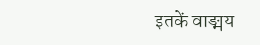इतकें वाङ्मय